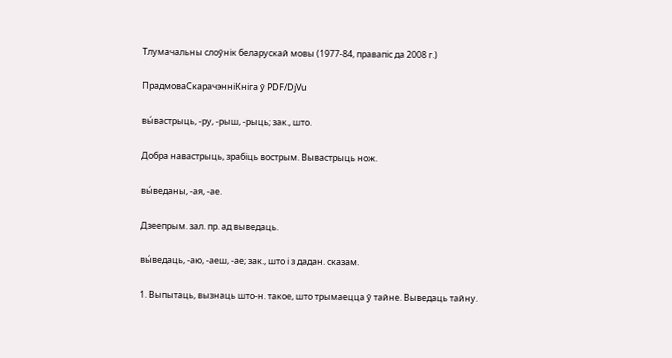Тлумачальны слоўнік беларускай мовы (1977-84, правапіс да 2008 г.)

ПрадмоваСкарачэнніКніга ў PDF/DjVu

вы́вастрыць, ‑ру, ‑рыш, ‑рыць; зак., што.

Добра навастрыць, зрабіць вострым. Вывастрыць нож.

вы́веданы, ‑ая, ‑ае.

Дзеепрым. зал. пр. ад выведаць.

вы́ведаць, ‑аю, ‑аеш, ‑ае; зак., што і з дадан. сказам.

1. Выпытаць, вызнаць што‑н. такое, што трымаецца ў тайне. Выведаць тайну.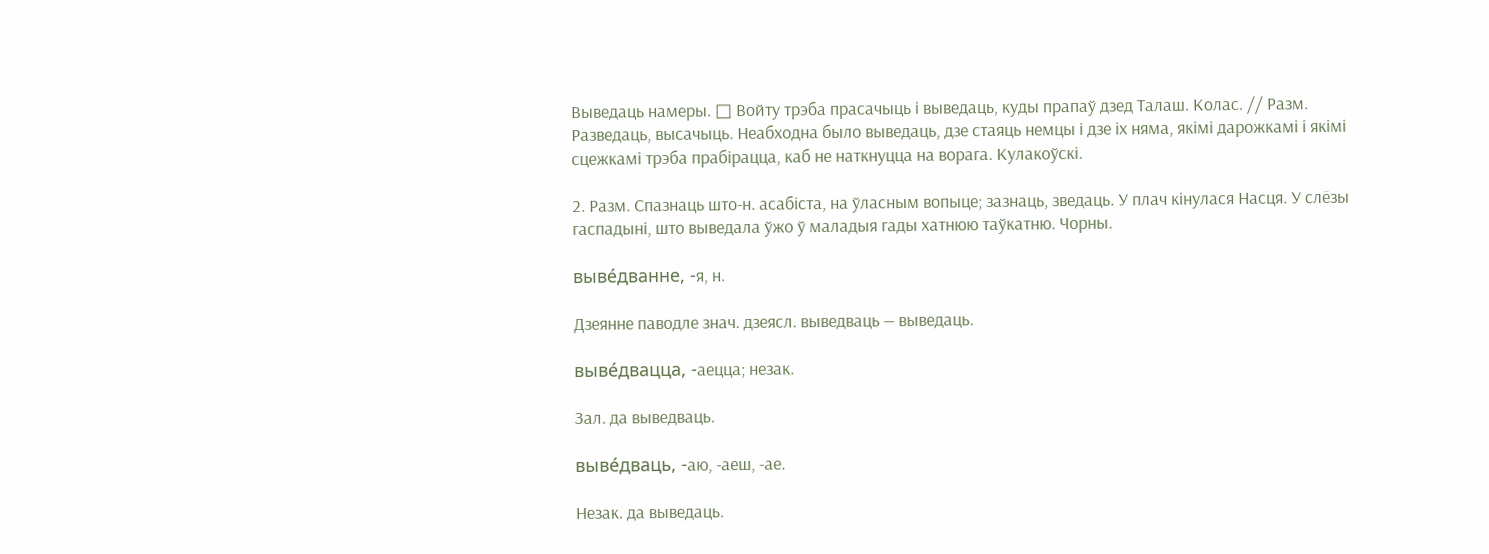Выведаць намеры. □ Войту трэба прасачыць і выведаць, куды прапаў дзед Талаш. Колас. // Разм. Разведаць, высачыць. Неабходна было выведаць, дзе стаяць немцы і дзе іх няма, якімі дарожкамі і якімі сцежкамі трэба прабірацца, каб не наткнуцца на ворага. Кулакоўскі.

2. Разм. Спазнаць што‑н. асабіста, на ўласным вопыце; зазнаць, зведаць. У плач кінулася Насця. У слёзы гаспадыні, што выведала ўжо ў маладыя гады хатнюю таўкатню. Чорны.

выве́дванне, ‑я, н.

Дзеянне паводле знач. дзеясл. выведваць — выведаць.

выве́двацца, ‑аецца; незак.

Зал. да выведваць.

выве́дваць, ‑аю, ‑аеш, ‑ае.

Незак. да выведаць.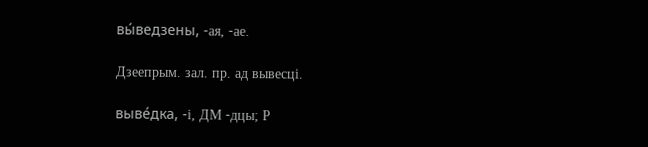вы́ведзены, ‑ая, ‑ае.

Дзеепрым. зал. пр. ад вывесці.

выве́дка, ‑і, ДМ ‑дцы; Р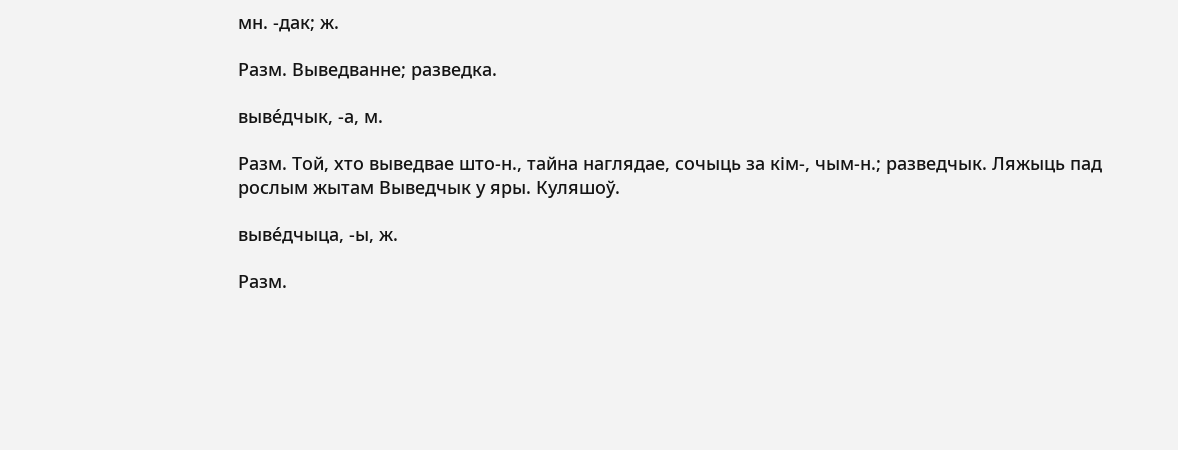мн. ‑дак; ж.

Разм. Выведванне; разведка.

выве́дчык, ‑а, м.

Разм. Той, хто выведвае што‑н., тайна наглядае, сочыць за кім‑, чым‑н.; разведчык. Ляжыць пад рослым жытам Выведчык у яры. Куляшоў.

выве́дчыца, ‑ы, ж.

Разм.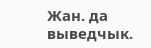Жан. да выведчык.